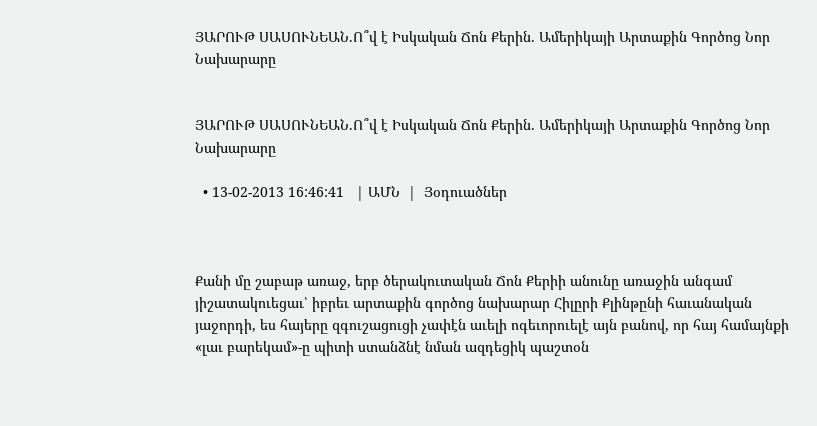ՅԱՐՈՒԹ ՍԱՍՈՒՆԵԱՆ.Ո՞վ է Իսկական Ճոն Քերին. Ամերիկայի Արտաքին Գործոց Նոր Նախարարը


ՅԱՐՈՒԹ ՍԱՍՈՒՆԵԱՆ.Ո՞վ է Իսկական Ճոն Քերին. Ամերիկայի Արտաքին Գործոց Նոր Նախարարը

  • 13-02-2013 16:46:41   | ԱՄՆ  |  Յօդուածներ



Քանի մը շաբաթ առաջ, երբ ծերակուտական Ճոն Քերիի անունը առաջին անգամ յիշատակուեցաւ՝ իբրեւ արտաքին գործոց նախարար Հիլըրի Քլինթընի հաւանական յաջորդի, ես հայերը զգուշացուցի չափէն աւելի ոգեւորուելէ այն բանով, որ հայ համայնքի «լաւ բարեկամ»-ը պիտի ստանձնէ նման ազդեցիկ պաշտօն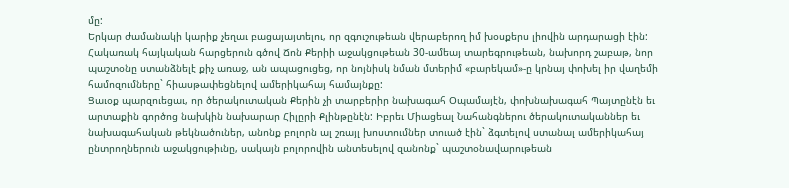մը:
Երկար ժամանակի կարիք չեղաւ բացայայտելու, որ զգուշութեան վերաբերող իմ խօսքերս լիովին արդարացի էին: Հակառակ հայկական հարցերուն գծով Ճոն Քերիի աջակցութեան 30-ամեայ տարեգրութեան, նախորդ շաբաթ, նոր պաշտօնը ստանձնելէ քիչ առաջ, ան ապացուցեց, որ նոյնիսկ նման մտերիմ «բարեկամ»-ը կրնայ փոխել իր վաղեմի համոզումները` հիասթափեցնելով ամերիկահայ համայնքը:
Ցաւօք պարզուեցաւ, որ ծերակուտական Քերին չի տարբերիր նախագահ Օպամայէն, փոխնախագահ Պայտընէն եւ արտաքին գործոց նախկին նախարար Հիլըրի Քլինթընէն: Իբրեւ Միացեալ Նահանգներու ծերակուտականներ եւ նախագահական թեկնածուներ, անոնք բոլորն ալ շռայլ խոստումներ տուած էին` ձգտելով ստանալ ամերիկահայ ընտրողներուն աջակցութիւնը, սակայն բոլորովին անտեսելով զանոնք` պաշտօնավարութեան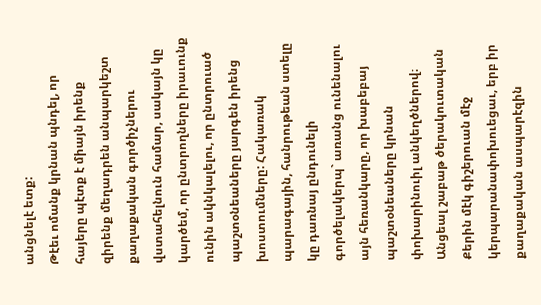անցնելէ ետք:
Թէեւ ոմանք կրնան պնդել, որ հայերը պէտք է միայն իրենք զիրենք մեղադրեն անպարկեշտ քաղաքական գործիչներու վստահելնուն համար, սակայն կը կարծեմ, որ ընտրողները իրաւունք ունին ակնկալելու, որ ընտրուած պաշտօնեաները յարգեն իրենց խոստումները: Հակառակ պարագային, հանրութեան ստելը կը դառնայ ընդունելի գործելակերպ` առանց ունենալու այն հեռանկարը, որ խաբեբայ պաշտօնեաները կրնան փոխարինուիլ անկեղծներով։
Անցեալ շաբաթ ծերակուտական Քերին մէկ գիշերուան մէջ կերպարանափոխուեցաւ, երբ իր քաղաքական ասպարէզին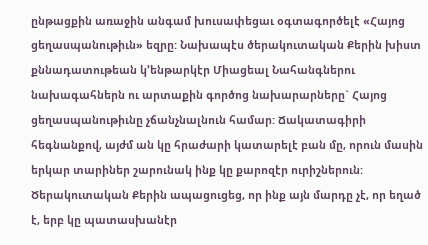ընթացքին առաջին անգամ խուսափեցաւ օգտագործելէ «Հայոց ցեղասպանութիւն» եզրը: Նախապէս ծերակուտական Քերին խիստ քննադատութեան կ’ենթարկէր Միացեալ Նահանգներու նախագահներն ու արտաքին գործոց նախարարները` Հայոց ցեղասպանութիւնը չճանչնալնուն համար: Ճակատագիրի հեգնանքով, այժմ ան կը հրաժարի կատարելէ բան մը, որուն մասին երկար տարիներ շարունակ ինք կը քարոզէր ուրիշներուն:
Ծերակուտական Քերին ապացուցեց, որ ինք այն մարդը չէ, որ եղած է, երբ կը պատասխանէր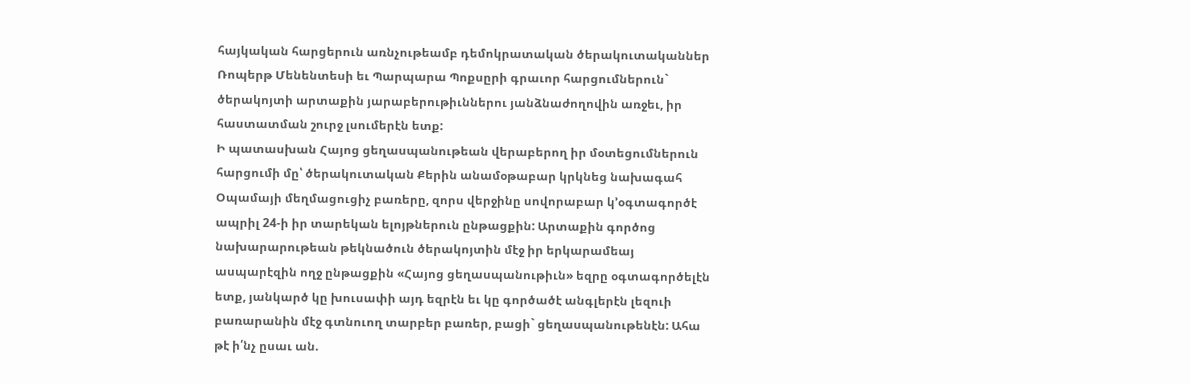հայկական հարցերուն առնչութեամբ դեմոկրատական ծերակուտականներ Ռոպերթ Մենենտեսի եւ Պարպարա Պոքսըրի գրաւոր հարցումներուն` ծերակոյտի արտաքին յարաբերութիւններու յանձնաժողովին առջեւ, իր հաստատման շուրջ լսումերէն ետք:
Ի պատասխան Հայոց ցեղասպանութեան վերաբերող իր մօտեցումներուն հարցումի մը՝ ծերակուտական Քերին անամօթաբար կրկնեց նախագահ Օպամայի մեղմացուցիչ բառերը, զորս վերջինը սովորաբար կ’օգտագործէ ապրիլ 24-ի իր տարեկան ելոյթներուն ընթացքին: Արտաքին գործոց նախարարութեան թեկնածուն ծերակոյտին մէջ իր երկարամեայ ասպարէզին ողջ ընթացքին «Հայոց ցեղասպանութիւն» եզրը օգտագործելէն ետք, յանկարծ կը խուսափի այդ եզրէն եւ կը գործածէ անգլերէն լեզուի բառարանին մէջ գտնուող տարբեր բառեր, բացի` ցեղասպանութենէն: Ահա թէ ի՛նչ ըսաւ ան.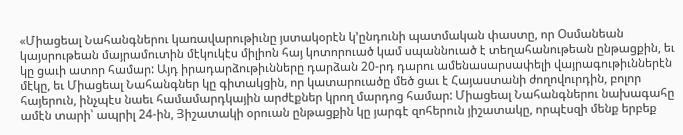«Միացեալ Նահանգներու կառավարութիւնը յստակօրէն կ’ընդունի պատմական փաստը, որ Օսմանեան կայսրութեան մայրամուտին մէկուկէս միլիոն հայ կոտորուած կամ սպաննուած է տեղահանութեան ընթացքին, եւ կը ցաւի ատոր համար: Այդ իրադարձութիւնները դարձան 20-րդ դարու ամենասարսափելի վայրագութիւններէն մէկը, եւ Միացեալ Նահանգներ կը գիտակցին, որ կատարուածը մեծ ցաւ է Հայաստանի ժողովուրդին, բոլոր հայերուն, ինչպէս նաեւ համամարդկային արժէքներ կրող մարդոց համար: Միացեալ Նահանգներու նախագահը ամէն տարի՝ ապրիլ 24-ին, Յիշատակի օրուան ընթացքին կը յարգէ զոհերուն յիշատակը, որպէսզի մենք երբեք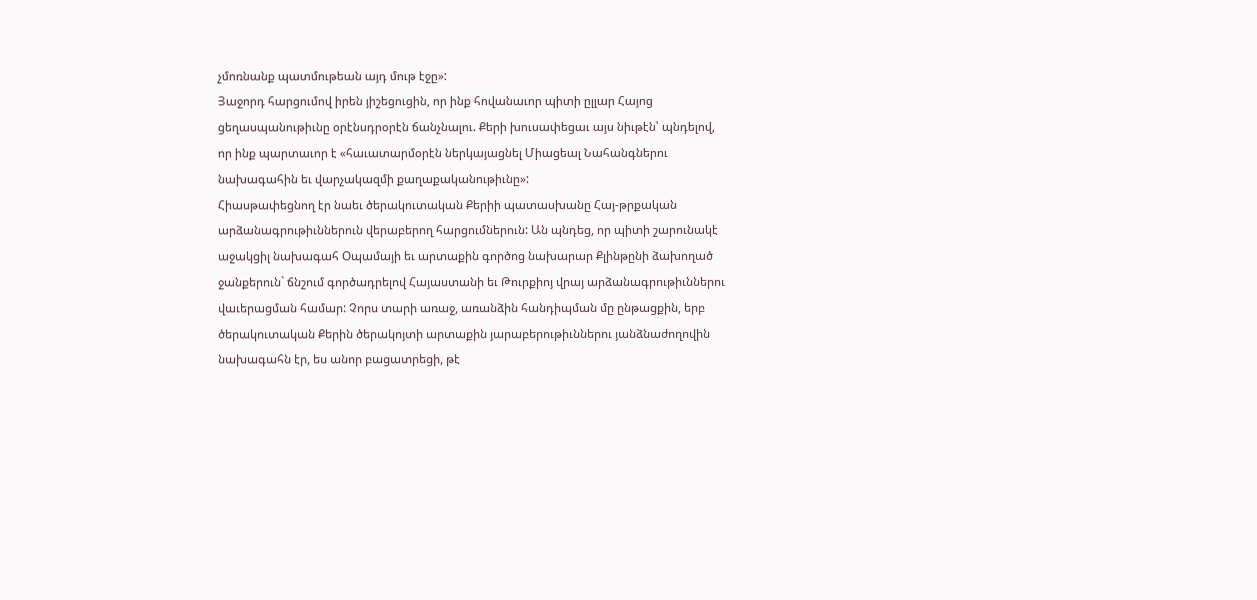չմոռնանք պատմութեան այդ մութ էջը»:
Յաջորդ հարցումով իրեն յիշեցուցին, որ ինք հովանաւոր պիտի ըլլար Հայոց ցեղասպանութիւնը օրէնսդրօրէն ճանչնալու. Քերի խուսափեցաւ այս նիւթէն՝ պնդելով, որ ինք պարտաւոր է «հաւատարմօրէն ներկայացնել Միացեալ Նահանգներու նախագահին եւ վարչակազմի քաղաքականութիւնը»:
Հիասթափեցնող էր նաեւ ծերակուտական Քերիի պատասխանը Հայ-թրքական արձանագրութիւններուն վերաբերող հարցումներուն: Ան պնդեց, որ պիտի շարունակէ աջակցիլ նախագահ Օպամայի եւ արտաքին գործոց նախարար Քլինթընի ձախողած ջանքերուն` ճնշում գործադրելով Հայաստանի եւ Թուրքիոյ վրայ արձանագրութիւններու վաւերացման համար: Չորս տարի առաջ, առանձին հանդիպման մը ընթացքին, երբ ծերակուտական Քերին ծերակոյտի արտաքին յարաբերութիւններու յանձնաժողովին նախագահն էր, ես անոր բացատրեցի, թէ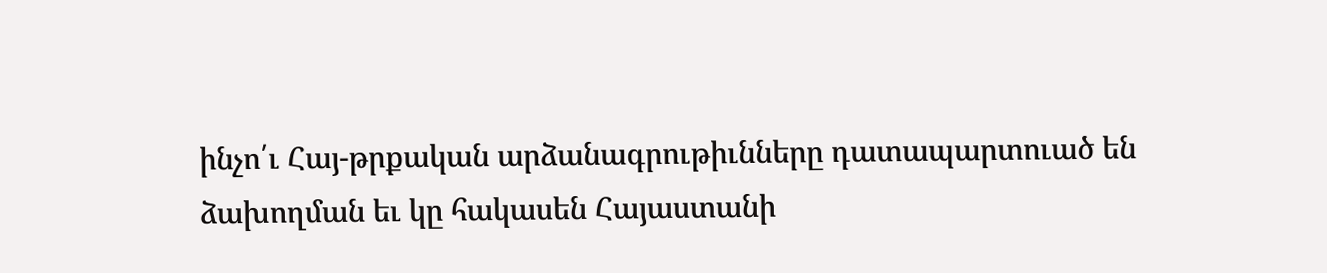ինչո՛ւ Հայ-թրքական արձանագրութիւնները դատապարտուած են ձախողման եւ կը հակասեն Հայաստանի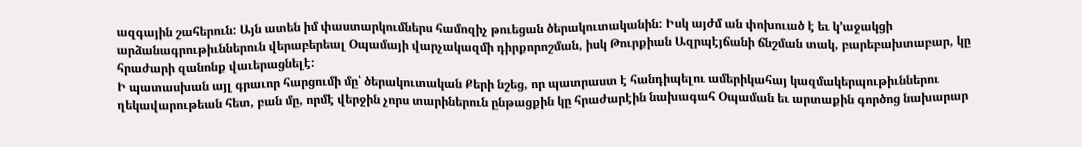ազգային շահերուն: Այն ատեն իմ փաստարկումներս համոզիչ թուեցան ծերակուտականին: Իսկ այժմ ան փոխուած է եւ կ’աջակցի արձանագրութիւններուն վերաբերեալ Օպամայի վարչակազմի դիրքորոշման, իսկ Թուրքիան Ազրպէյճանի ճնշման տակ, բարեբախտաբար, կը հրաժարի զանոնք վաւերացնելէ:
Ի պատասխան այլ գրաւոր հարցումի մը՝ ծերակուտական Քերի նշեց, որ պատրաստ է հանդիպելու ամերիկահայ կազմակերպութիւններու ղեկավարութեան հետ, բան մը, որմէ վերջին չորս տարիներուն ընթացքին կը հրաժարէին նախագահ Օպաման եւ արտաքին գործոց նախարար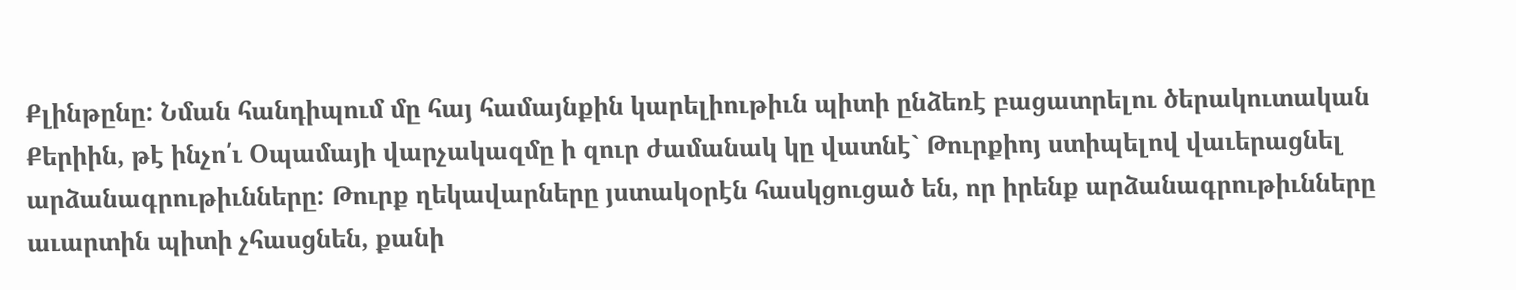Քլինթընը: Նման հանդիպում մը հայ համայնքին կարելիութիւն պիտի ընձեռէ բացատրելու ծերակուտական Քերիին, թէ ինչո՛ւ Օպամայի վարչակազմը ի զուր ժամանակ կը վատնէ` Թուրքիոյ ստիպելով վաւերացնել արձանագրութիւնները: Թուրք ղեկավարները յստակօրէն հասկցուցած են, որ իրենք արձանագրութիւնները աւարտին պիտի չհասցնեն, քանի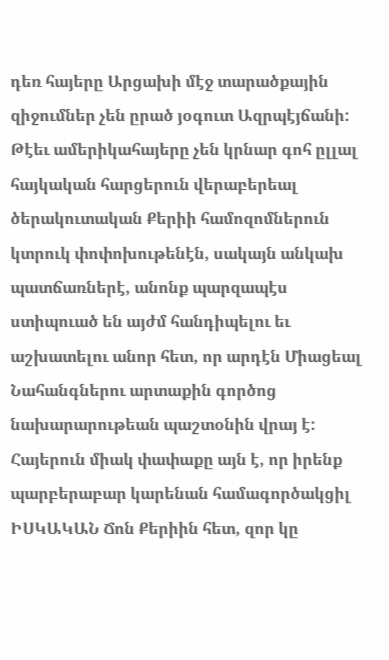դեռ հայերը Արցախի մէջ տարածքային զիջումներ չեն ըրած յօգուտ Ազրպէյճանի:
Թէեւ ամերիկահայերը չեն կրնար գոհ ըլլալ հայկական հարցերուն վերաբերեալ ծերակուտական Քերիի համոզոմներուն կտրուկ փոփոխութենէն, սակայն անկախ պատճառներէ, անոնք պարզապէս ստիպուած են այժմ հանդիպելու եւ աշխատելու անոր հետ, որ արդէն Միացեալ Նահանգներու արտաքին գործոց նախարարութեան պաշտօնին վրայ է: Հայերուն միակ փափաքը այն է, որ իրենք պարբերաբար կարենան համագործակցիլ ԻՍԿԱԿԱՆ Ճոն Քերիին հետ, զոր կը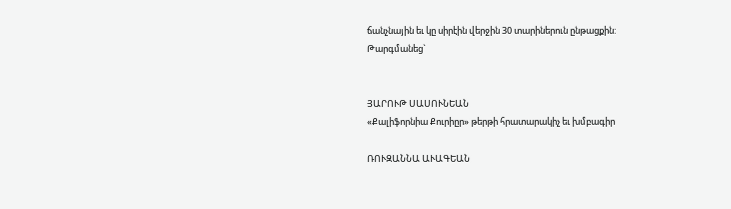ճանչնային եւ կը սիրէին վերջին 30 տարիներուն ընթացքին:
Թարգմանեց`


ՅԱՐՈՒԹ ՍԱՍՈՒՆԵԱՆ
«Քալիֆորնիա Քուրիըր» թերթի հրատարակիչ եւ խմբագիր

ՌՈՒԶԱՆՆԱ ԱՒԱԳԵԱՆ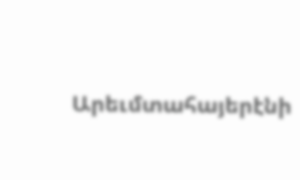Արեւմտահայերէնի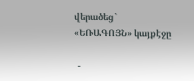վերածեց`
«ԵՌԱԳՈՅՆ» կայքէջը

  -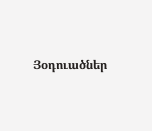Յօդուածներ